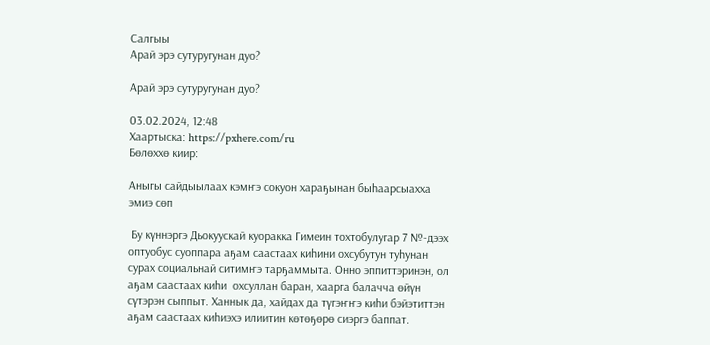Салгыы
Арай эрэ сутуругунан дуо?

Арай эрэ сутуругунан дуо?

03.02.2024, 12:48
Хаартыска: https://pxhere.com/ru
Бөлөххө киир:

Аныгы сайдыылаах кэмҥэ сокуон хараҕынан быһаарсыахха эмиэ сөп

 Бу күннэргэ Дьокуускай куоракка Гимеин тохтобулугар 7 №-дээх оптуобус суоппара аҕам саастаах киһини охсубутун туһунан сурах социальнай ситимҥэ тарҕаммыта. Онно эппиттэринэн, ол аҕам саастаах киһи  охсуллан баран, хаарга балачча өйүн сүтэрэн сыппыт. Ханнык да, хайдах да түгэҥҥэ киһи бэйэтиттэн аҕам саастаах киһиэхэ илиитин көтөҕөрө сиэргэ баппат.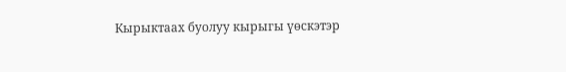Кырыктаах буолуу кырыгы үөскэтэр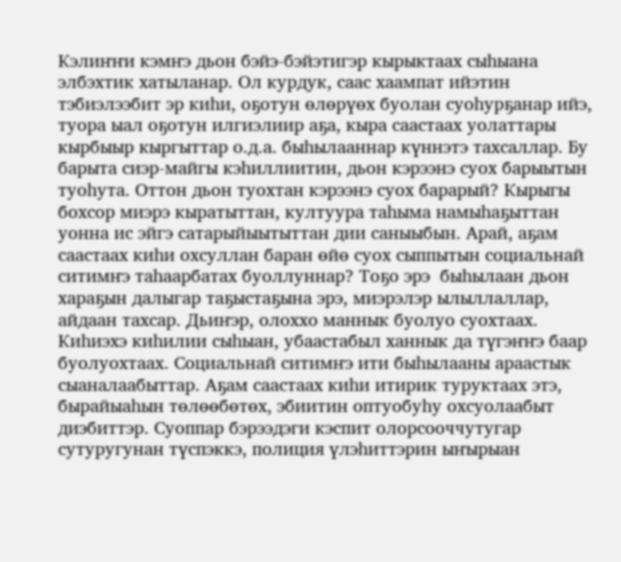Кэлиҥҥи кэмҥэ дьон бэйэ-бэйэтигэр кырыктаах сыһыана элбэхтик хатыланар. Ол курдук, саас хаампат ийэтин тэбиэлээбит эр киһи, оҕотун өлөрүөх буолан суоһурҕанар ийэ, туора ыал оҕотун илгиэлиир аҕа, кыра саастаах уолаттары кырбыыр кыргыттар о.д.а. быһылааннар күннэтэ тахсаллар. Бу барыта сиэр-майгы кэһиллиитин, дьон кэрээнэ суох барыытын туоһута. Оттон дьон туохтан кэрээнэ суох барарый? Кырыгы бохсор миэрэ кыратыттан, култуура таһыма намыһаҕыттан уонна ис эйгэ сатарыйыытыттан дии саныыбын. Арай, аҕам саастаах киһи охсуллан баран өйө суох сыппытын социальнай ситимҥэ таһаарбатах буоллуннар? Тоҕо эрэ  быһылаан дьон хараҕын далыгар таҕыстаҕына эрэ, миэрэлэр ылыллаллар, айдаан тахсар. Дьиҥэр, олоххо маннык буолуо суохтаах. Киһиэхэ киһилии сыһыан, убаастабыл ханнык да түгэҥҥэ баар буолуохтаах. Социальнай ситимҥэ ити быһылааны араастык сыаналаабыттар. Аҕам саастаах киһи итирик туруктаах этэ, бырайыаһын төлөөбөтөх, эбиитин оптуобуһу охсуолаабыт диэбиттэр. Суоппар бэрээдэги кэспит олорсооччутугар сутуругунан түспэккэ, полиция үлэһиттэрин ыҥырыан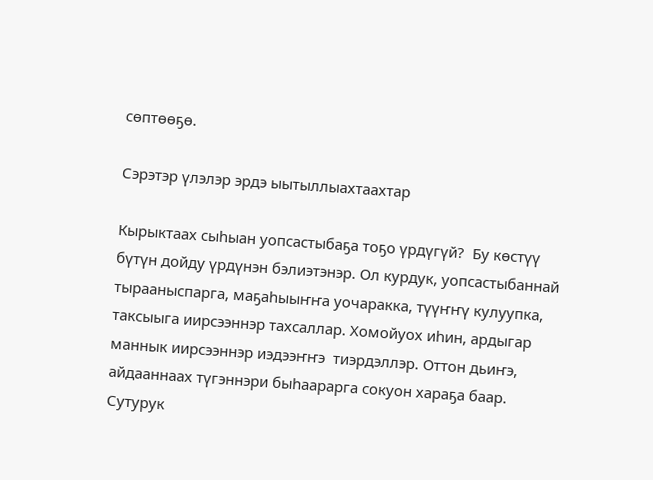сөптөөҕө.

Сэрэтэр үлэлэр эрдэ ыытыллыахтаахтар

Кырыктаах сыһыан уопсастыбаҕа тоҕо үрдүгүй?  Бу көстүү бүтүн дойду үрдүнэн бэлиэтэнэр. Ол курдук, уопсастыбаннай тырааныспарга, маҕаһыыҥҥа уочаракка, түүҥҥү кулуупка, таксыыга иирсээннэр тахсаллар. Хомойуох иһин, ардыгар маннык иирсээннэр иэдээҥҥэ  тиэрдэллэр. Оттон дьиҥэ, айдааннаах түгэннэри быһаарарга сокуон хараҕа баар. Сутурук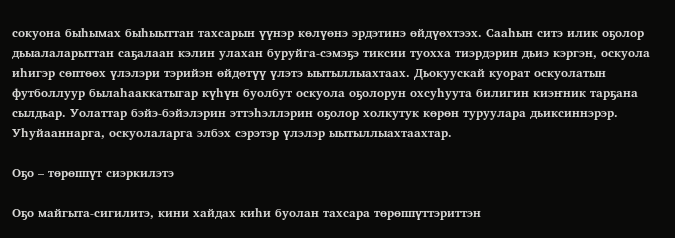сокуона быһымах быһыыттан тахсарын үүнэр көлүөнэ эрдэтинэ өйдүөхтээх. Сааһын ситэ илик оҕолор дьыалаларыттан саҕалаан кэлин улахан буруйга-сэмэҕэ тиксии туохха тиэрдэрин дьиэ кэргэн, оскуола иһигэр сөптөөх үлэлэри тэрийэн өйдөтүү үлэтэ ыытыллыахтаах. Дьокуускай куорат оскуолатын футболлуур былаһааккатыгар күһүн буолбут оскуола оҕолорун охсуһуута билигин киэҥник тарҕана сылдьар. Уолаттар бэйэ-бэйэлэрин эттэһэллэрин оҕолор холкутук көрөн туруулара дьиксиннэрэр. Уһуйааннарга, оскуолаларга элбэх сэрэтэр үлэлэр ыытыллыахтаахтар.

Оҕо – төрөппүт сиэркилэтэ

Оҕо майгыта-сигилитэ, кини хайдах киһи буолан тахсара төрөппүттэриттэн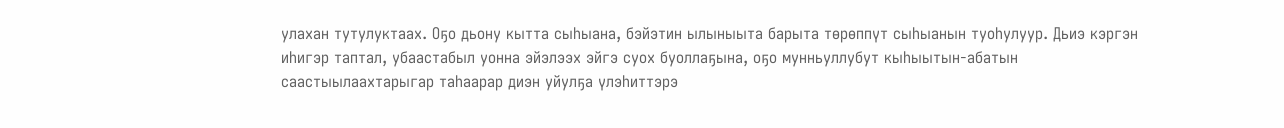улахан тутулуктаах. Оҕо дьону кытта сыһыана, бэйэтин ылыныыта барыта төрөппүт сыһыанын туоһулуур. Дьиэ кэргэн иһигэр таптал, убаастабыл уонна эйэлээх эйгэ суох буоллаҕына, оҕо мунньуллубут кыһыытын-абатын саастыылаахтарыгар таһаарар диэн уйулҕа үлэһиттэрэ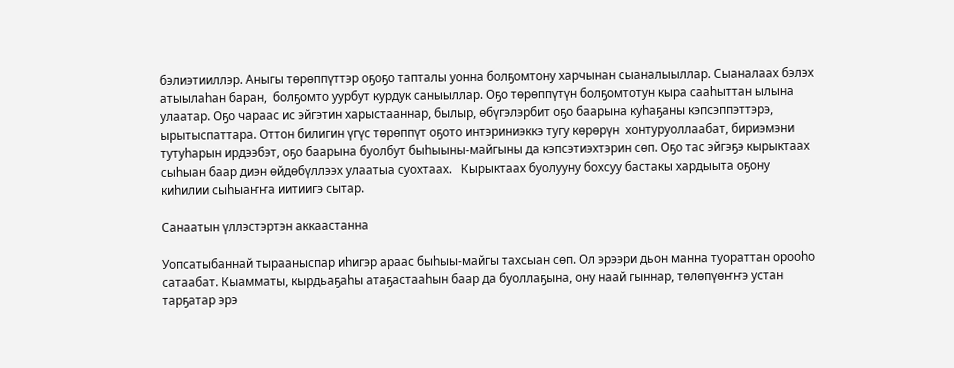бэлиэтииллэр. Аныгы төрөппүттэр оҕоҕо тапталы уонна болҕомтону харчынан сыаналыыллар. Сыаналаах бэлэх атыылаһан баран,  болҕомто уурбут курдук саныыллар. Оҕо төрөппүтүн болҕомтотун кыра сааһыттан ылына улаатар. Оҕо чараас ис эйгэтин харыстааннар, былыр, өбүгэлэрбит оҕо баарына куһаҕаны кэпсэппэттэрэ, ырытыспаттара. Оттон билигин үгүс төрөппүт оҕото интэриниэккэ тугу көрөрүн  хонтуруоллаабат, бириэмэни тутуһарын ирдээбэт, оҕо баарына буолбут быһыыны-майгыны да кэпсэтиэхтэрин сөп. Оҕо тас эйгэҕэ кырыктаах сыһыан баар диэн өйдөбүллээх улаатыа суохтаах.   Кырыктаах буолууну бохсуу бастакы хардыыта оҕону киһилии сыһыаҥҥа иитиигэ сытар.

Санаатын үллэстэртэн аккаастанна

Уопсатыбаннай тырааныспар иһигэр араас быһыы-майгы тахсыан сөп. Ол эрээри дьон манна туораттан орооһо сатаабат. Кыамматы, кырдьаҕаһы атаҕастааһын баар да буоллаҕына, ону наай гыннар, төлөпүөҥҥэ устан тарҕатар эрэ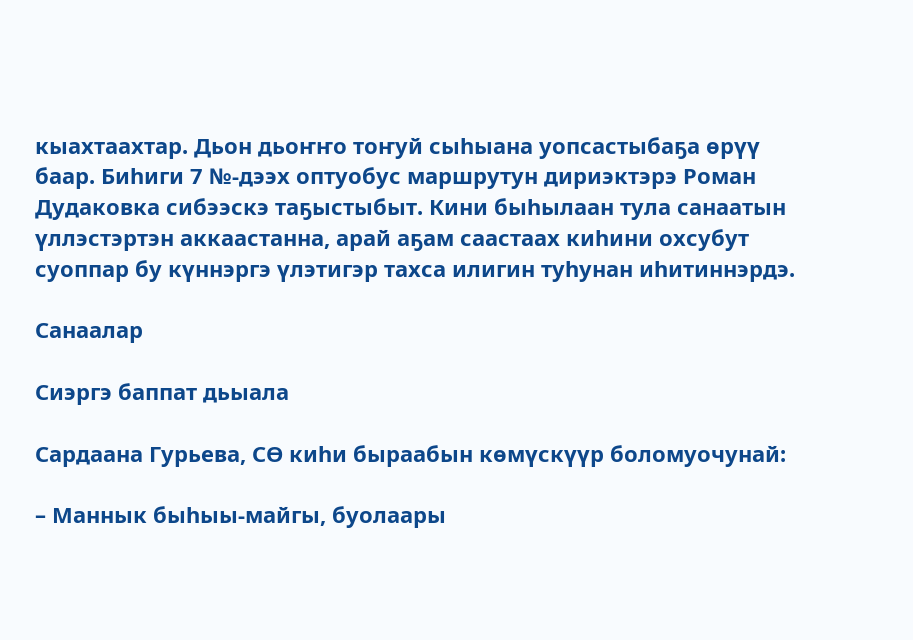кыахтаахтар. Дьон дьоҥҥо тоҥуй сыһыана уопсастыбаҕа өрүү баар. Биһиги 7 №-дээх оптуобус маршрутун дириэктэрэ Роман Дудаковка сибээскэ таҕыстыбыт. Кини быһылаан тула санаатын үллэстэртэн аккаастанна, арай аҕам саастаах киһини охсубут суоппар бу күннэргэ үлэтигэр тахса илигин туһунан иһитиннэрдэ.

Санаалар

Сиэргэ баппат дьыала

Сардаана Гурьева, СӨ киһи быраабын көмүскүүр боломуочунай:

– Маннык быһыы-майгы, буолаары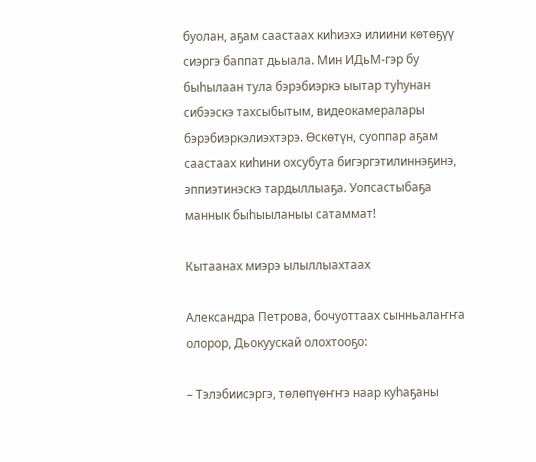буолан, аҕам саастаах киһиэхэ илиини көтөҕүү сиэргэ баппат дьыала. Мин ИДьМ-гэр бу быһылаан тула бэрэбиэркэ ыытар туһунан сибээскэ тахсыбытым, видеокамералары бэрэбиэркэлиэхтэрэ. Өскөтүн, суоппар аҕам саастаах киһини охсубута бигэргэтилиннэҕинэ, эппиэтинэскэ тардыллыаҕа. Уопсастыбаҕа маннык быһыыланыы сатаммат!

Кытаанах миэрэ ылыллыахтаах

Александра Петрова, бочуоттаах сынньалаҥҥа олорор, Дьокуускай олохтооҕо:

– Тэлэбиисэргэ, төлөпүөҥҥэ наар куһаҕаны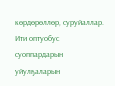көрдөрөллөр, суруйаллар. Ити оптуобус суоппардарын уйулҕаларын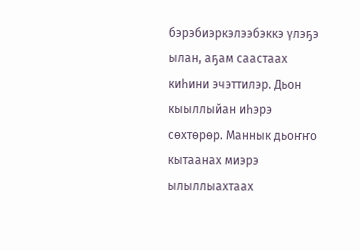бэрэбиэркэлээбэккэ үлэҕэ ылан, аҕам саастаах киһини эчэттилэр. Дьон кыыллыйан иһэрэ сөхтөрөр. Маннык дьоҥҥо кытаанах миэрэ ылыллыахтаах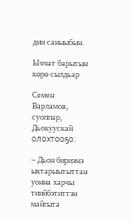дии саныыбын.

Ыччат барытын көрө сылдьар

Семен Варламов, суоппар, Дьокуускай олохтооҕо:

– Дьон бириэмэ ыктарыытыттан уонна харчы тиийбэтиттэн майгыта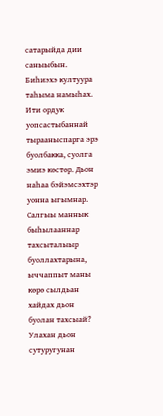сатарыйда дии саныыбын. Биһиэхэ култуура таһыма намыһах. Ити ордук уопсастыбаннай тырааныспарга эрэ буолбакка, суолга эмиэ көстөр. Дьон наһаа бэйэмсэхтэр уонна ыгымнар. Салгыы маннык быһылааннар тахсыталыыр буоллахтарына, ыччаппыт маны көрө сылдьан хайдах дьон буолан тахсыай? Улахан дьон сутуругунан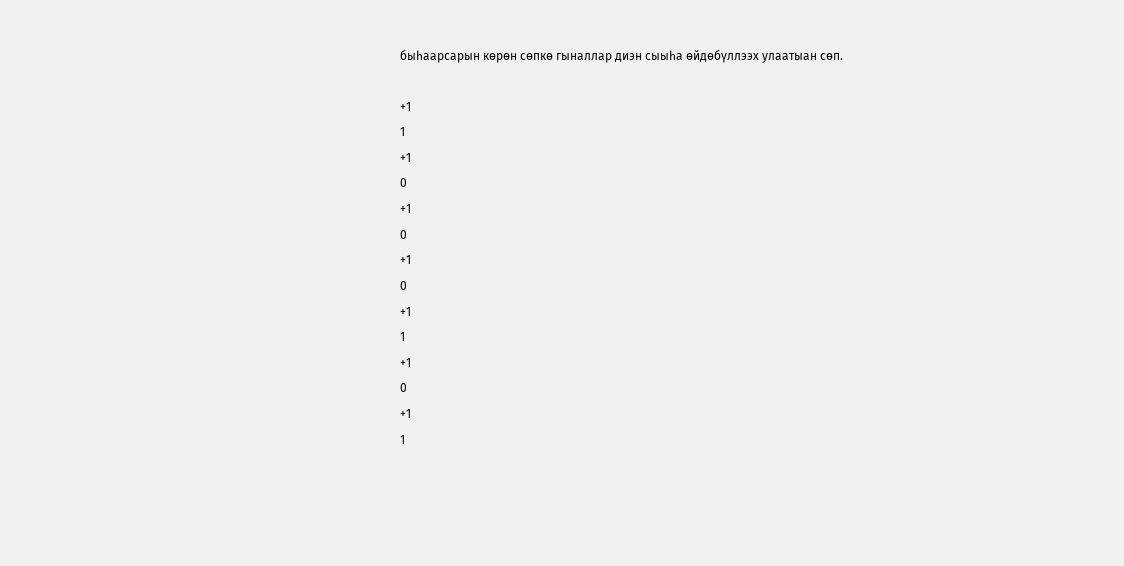быһаарсарын көрөн сөпкө гыналлар диэн сыыһа өйдөбүллээх улаатыан сөп.

+1
1
+1
0
+1
0
+1
0
+1
1
+1
0
+1
1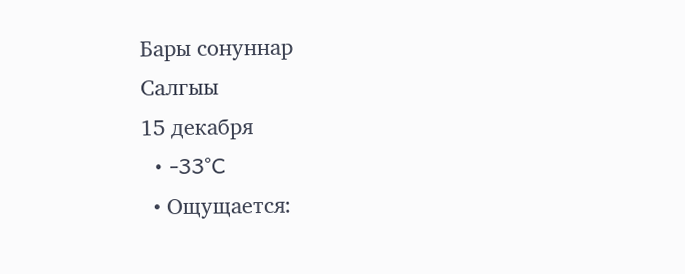Бары сонуннар
Салгыы
15 декабря
  • -33°C
  • Ощущается: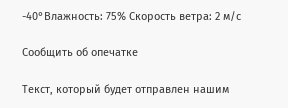-40°Влажность: 75% Скорость ветра: 2 м/с

Сообщить об опечатке

Текст, который будет отправлен нашим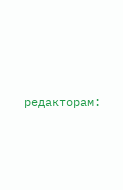редакторам: